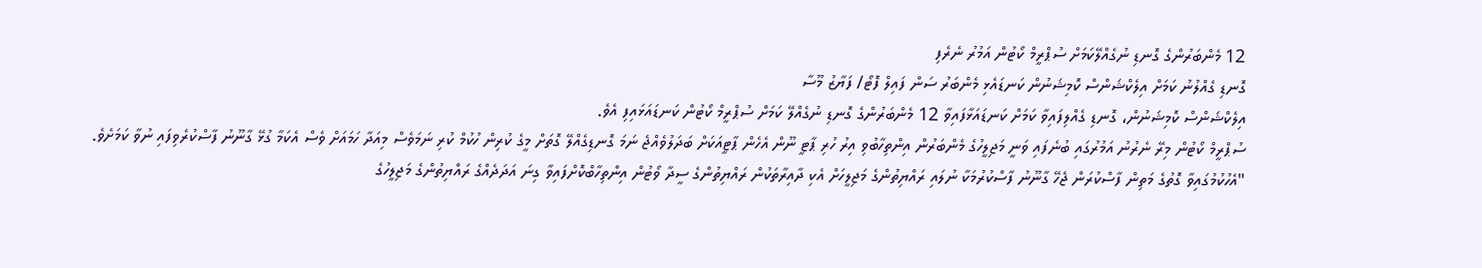12 މެންބަރުންގެ ގޮނޑި ނުގެއްލޭކަމަށް ސުޕްރީމް ކޯޓުން އަމުރު ނެރެފި
ގޮނޑި ގެއްލުނު ކަމަށް އިލެކްޝަންސް ކޮމިޝަނުން ކަނޑައެޅި މެންބަރު ސަން ފައިލް ފޮޓޯ/ ފަޔާޒު މޫސާ
އިލެކްޝަންސް ކޮމިޝަނުން، ގޮނޑި ގެއްލިފައިވާ ކަމަށް ކަނޑައަޅާފައިވާ 12 މެންބަރުންގެ ގޮނޑި ނުގެއްލޭ ކަމަށް ސުޕްރީމް ކޯޓުން ކަނޑައަޅައިފި އެވެ.
ސުޕްރީމް ކޯޓުން މިރޭ ނެރުނު އަމުރުގައި ބުނެފައި ވަނީ މަޖިލީހުގެ މެންބަރުން އިންތިހާބުވި އިރު ހުރި ޕާޓީ ނޫން އެހެން ޕާޓީއަކަށް ބަދަލުވެއްޖެ ނަމަ ގޮނޑިގެއްލޭ ގޮތަށް މީގެ ކުރިން ހުކުމް ކުރި ނަމަވެސް މިއަދާ ހަމައަށް ވެސް އެކަމާ ގުޅޭ ގާނޫނު ފާސްކުރެވިފައި ނުވާ ކަމަށެވެ.
"އެހުކުމުގައިވާ ގޮތުގެ މަތިން ފާސްކުރަން ޖެހޭ ގާނޫނު ފާސްކުރުމަކާ ނުލައި ރައްޔިތުންގެ މަޖިލީހަށް އެކި ދާއިރާތަކުން ރައްޔިތުންގެ ސީދާ ވޯޓުން އިންތިހާބްކޮށްފައިވާ ގިނަ އަދަދެއްގެ ރައްޔިތުންގެ މަޖިލީހުގެ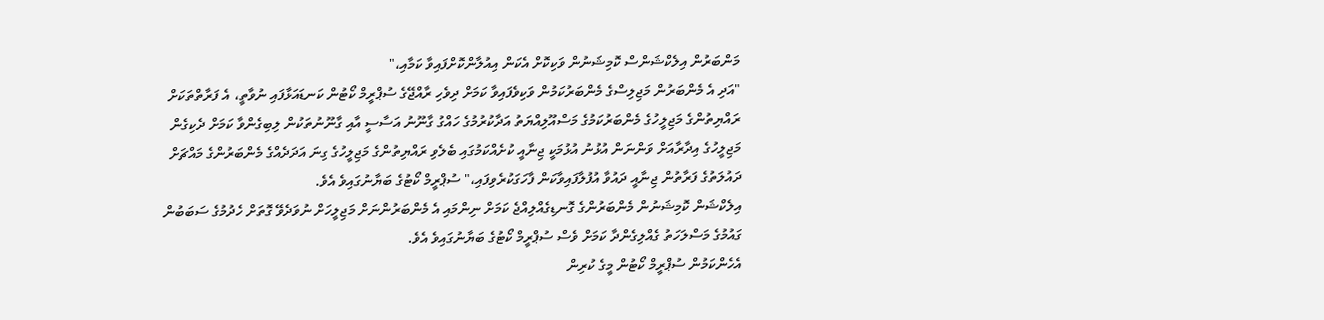މަންބަރުން އިލެކްޝަންސް ކޮމިޝަނުން ވަކިކޮށް އެކަން އިއުލާންކޮށްފައިވާ ކަމާއި،"
"އަދި އެ މެންބަރުން މަޖިލިސްގެ މެންބަރުކަމުން ވަކިވެފައިވާ ކަމަށް ދިވެހި ރާއްޖޭގެ ސުޕްރީމް ކޯޓުން ކަނޑައަޅާފައި ނުވާތީ، އެ ފަރާތްތަކަށް ރައްޔިތުންގެ މަޖިލީހުގެ މެންބަރުކަމުގެ މަސްއޫލިއްޔަތު އަދާކުރުމުގެ ހައްގު ގާނޫނު އަސާސީ އާއި ގާނޫނުތަކުން ލިބިގެންވާ ކަމަށް ދެކިގެން މަޖިލީހުގެ އިދާރާއަށް ވަންނަން އުޅުނު އުޅުމަކީ ޖިނާއީ ކުށެއްކަމުގައި ބެލެވި ރައްޔިތުންގެ މަޖިލީހުގެ ގިނަ އަދަދެއްގެ މެންބަރުންގެ މައްޗަށް ދައުލަތުގެ ފަރާތުން ޖިނާއީ ދައުވާ އުފުލާފައިވާކަން ފާހަގަކުރެވިފައި،" ސުޕްރީމް ކޯޓުގެ ބަޔާނުގައިވެ އެވެ.
އިލެކްޝަން ކޮމިޝަނުން މެންބަރުންގެ ގޮނޑިގެއްލިއްޖެ ކަމަށް ނިންމައި އެ މެންބަރުންނަށް މަޖިލީހަށް ނުވަދެވޭ ގޮތަށް ހެދުމުގެ ސަބަބުން ގައުމުގެ މަސްލަހަތު ގެއްލިގެންދާ ކަމަށް ވެސް ސުޕްރީމް ކޯޓުގެ ބަޔާނުގައިވެ އެވެ.
އެހެންކަމުން ސުޕްރީމް ކޯޓުން މީގެ ކުރިން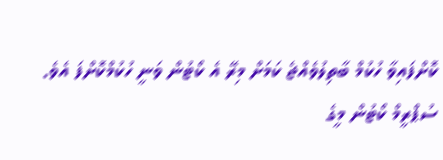ކޮށްފައިވާ ހުކުމް ބާތިލުވެއްޖެ ކަމަށް މިރޭ އެ ކޯޓުން ވަނީ ހުކުމްކޮށްފަ އެވެ.
ސުޕްރީމް ކޯޓުން މީގެ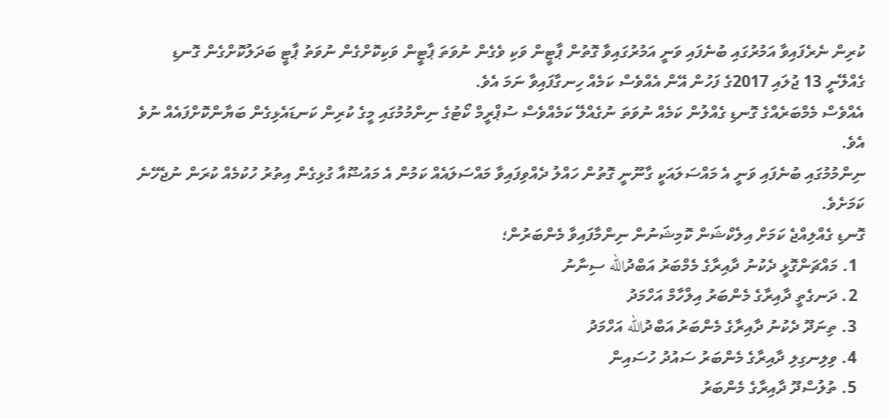ކުރިން ނެރެފައިވާ އަމުރުގައި ބުނެފައި ވަނީ އަމުރުގައިވާ ގޮތުން ޕާޓީން ވަކި ވެގެން ނުވަތަ ޕާޓީން ވަކިކޮށްގެން ނުވަތު ޕާޓީ ބަދަލުކޮށްގެން ގޮނޑި ގެއްލޭނީ 13 ޖުލައި 2017ގެ ފަހުން އޭން އެއްވެސް ކަމެއް ހިނގާފައިވާ ނަމަ އެވެ.
އެއްވެސް މެމްބަރެއްގެ ގޮނޑި ގެއްލުން ކަމެއް ނުވަތަ ނުގެއްލޭ ކަމެއްވެސް ސުޕްރީމް ކޯޓުގެ ނިންމުމުގައި މީގެ ކުރިން ކަނޑައެޅިގެން ބަޔާންކޮށްފައެއް ނުވެ އެވެ.
ނިންމުމުގައި ބުނެފައި ވަނީ އެ މައްސަލައަކީ ގާނޫނީ ގޮތުން ހައްލު ދެއްވިފައިވާ މައްސަލައެއް ކަމުން އެ މައުޟޫއާ ގުޅިގެން އިތުރު ހުކުމެއް ކުރަން ނުޖެހޭނެ ކަމަށެވެ.
ގޮނޑި ގެއްލިއްޖެ ކަމަށް އިލެކްޝަން ކޮމިޝަނުން ނިންމާފައިވާ މެންބަރުން؛
  1. މައްޗަންގޮޅީ ދެކުނު ދާއިރާގެ މެމްބަރު އަބްދުالله ސިނާނު
  2. ދަނގެތީ ދާއިރާގެ މެންބަރު އިލްހާމް އަހްމަދު
  3. ތިނަދޫ ދެކުނު ދާއިރާގެ މެންބަރު އަބްދުالله އަހްމަދު
  4. ވިލިނގިލި ދާއިރާގެ މެންބަރު ސައުދު ހުސައިން
  5. ތުލުސްދޫ ދާއިރާގެ މެންބަރު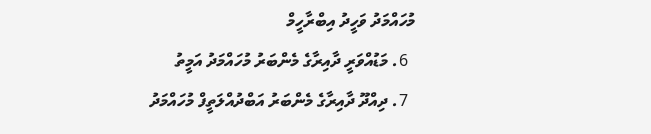މުހައްމަދު ވަހީދު އިބްރާހީމް
  6. މަޑުއްވަރީ ދާއިރާގެ މެންބަރު މުހައްމަދު އަމީތު
  7. ދިއްދޫ ދާއިރާގެ މެންބަރު އަބްދުއްލަތީފް މުހައްމަދު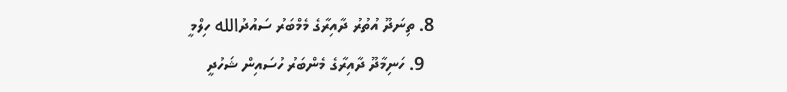8. ތިނަދޫ އުތުރު ދާއިރާގެ މެމްބަރު ސައުދުالله ހިލްމީ
  9. ހަނިމާދޫ ދާއިރާގެ މެންބަރު ހުސައިން ޝަހުދީ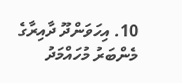10. އިހަވަންދޫ ދާއިރާގެ މެންބަރު މުހައްމަދު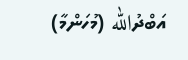އަބްދުالله (މުހަންމާ)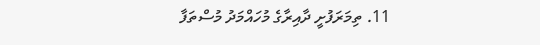11. ތިމަރަފުށީ ދާއިރާގެ މުހައްމަދު މުސްތަފާ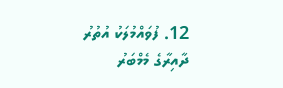12. ފުވައްމުލަކު އުތުރު ދާއިރާގެ މެމްބަރު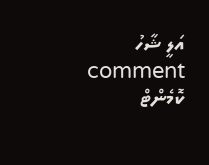އަލީ ޝާހު
comment ކޮމެންޓް